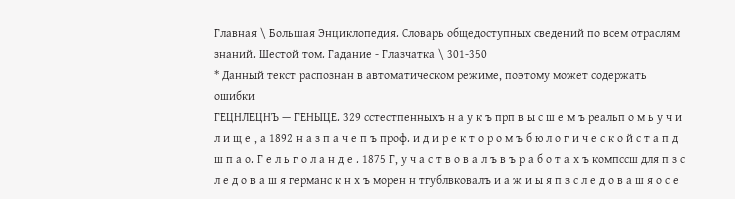Главная \ Большая Энциклопедия. Словарь общедоступных сведений по всем отраслям знаний. Шестой том. Гадание - Глазчатка \ 301-350
* Данный текст распознан в автоматическом режиме, поэтому может содержать ошибки
ГЕЦНЛЕЦНЪ — ГЕНЫЦЕ. 329 сстестпенныхъ н а у к ъ прп в ы с ш е м ъ реальп о м ь у ч и л и щ е , а 1892 н а з п а ч е п ъ проф. и д и р е к т о р о м ъ б ю л о г и ч е с к о й с т а п д ш п а о. Г е л ь г о л а н д е . 1875 Г, у ч а с т в о в а л ъ в ъ р а б о т а х ъ компссш для п з с л е д о в а ш я германс к н х ъ морен н тгублвковалъ и а ж и ы я п з с л е д о в а ш я о с е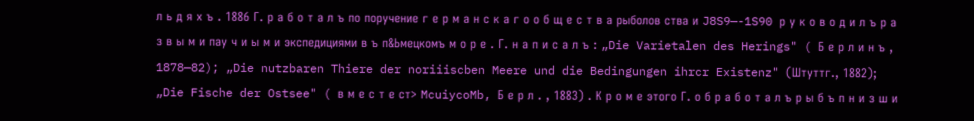л ь д я х ъ . 1886 Г. р а б о т а л ъ по поручение г е р м а н с к а г о о б щ е с т в а рыболов ства и J8S9—-1S90 р у к о в о д и л ъ р а з в ы м и пау ч и ы м и экспедициями в ъ п&Ьмецкомъ м о р е . Г. н а п и с а л ъ : „Die Varietalen des Herings" ( Б е р л и н ъ , 1878—82); „Die nutzbaren Thiere der noriiiscben Meere und die Bedingungen ihrcr Existenz" (Штуттг., 1882); „Die Fische der Ostsee" ( в м е с т е ст> McuiycoMb, Б е р л . , 1883) . К р о м е этого Г. о б р а б о т а л ъ р ы б ъ п н и з ш и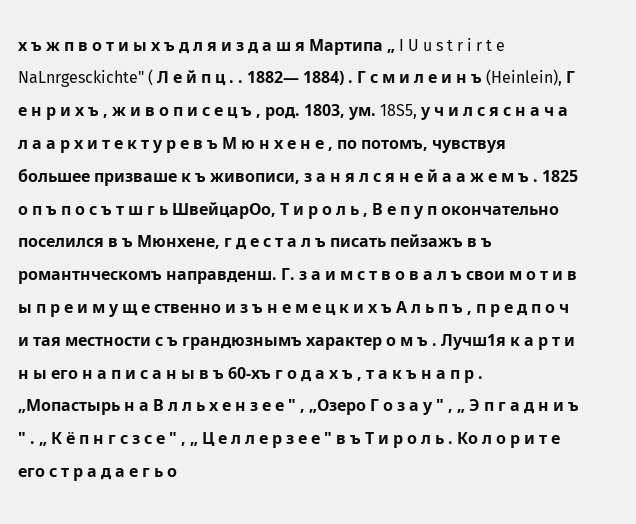х ъ ж п в о т и ы х ъ д л я и з д а ш я Мартипа „ I U u s t r i r t e NaLnrgesckichte" ( Л е й п ц . . 1882— 1884) . Г с м и л е и н ъ (Heinlein), Г е н р и х ъ , ж и в о п и с е ц ъ , род. 1803, ум. 18S5, у ч и л с я с н а ч а л а а р х и т е к т у р е в ъ М ю н х е н е , по потомъ, чувствуя большее призваше к ъ живописи, з а н я л с я н е й а а ж е м ъ . 1825 о п ъ п о с ъ т ш г ь ШвейцарОо, Т и р о л ь , В е п у п окончательно поселился в ъ Мюнхене, г д е с т а л ъ писать пейзажъ в ъ романтнческомъ направденш. Г. з а и м с т в о в а л ъ свои м о т и в ы п р е и м у щ е ственно и з ъ н е м е ц к и х ъ А л ь п ъ , п р е д п о ч и тая местности с ъ грандюзнымъ характер о м ъ . Лучш1я к а р т и н ы его н а п и с а н ы в ъ 60-хъ г о д а х ъ , т а к ъ н а п р . „Мопастырь н а В л л ь х е н з е е " , „Озеро Г о з а у " , „ Э п г а д н и ъ " . „ К ё п н г с з с е " , „ Ц е л л е р з е е " в ъ Т и р о л ь . Ко л о р и т е его с т р а д а е г ь о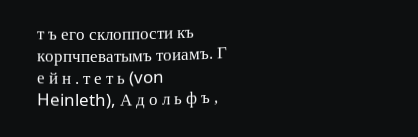т ъ его склоппости къ корпчпеватымъ тоиамъ. Г е й н . т е т ь (von Heinleth), А д о л ь ф ъ ,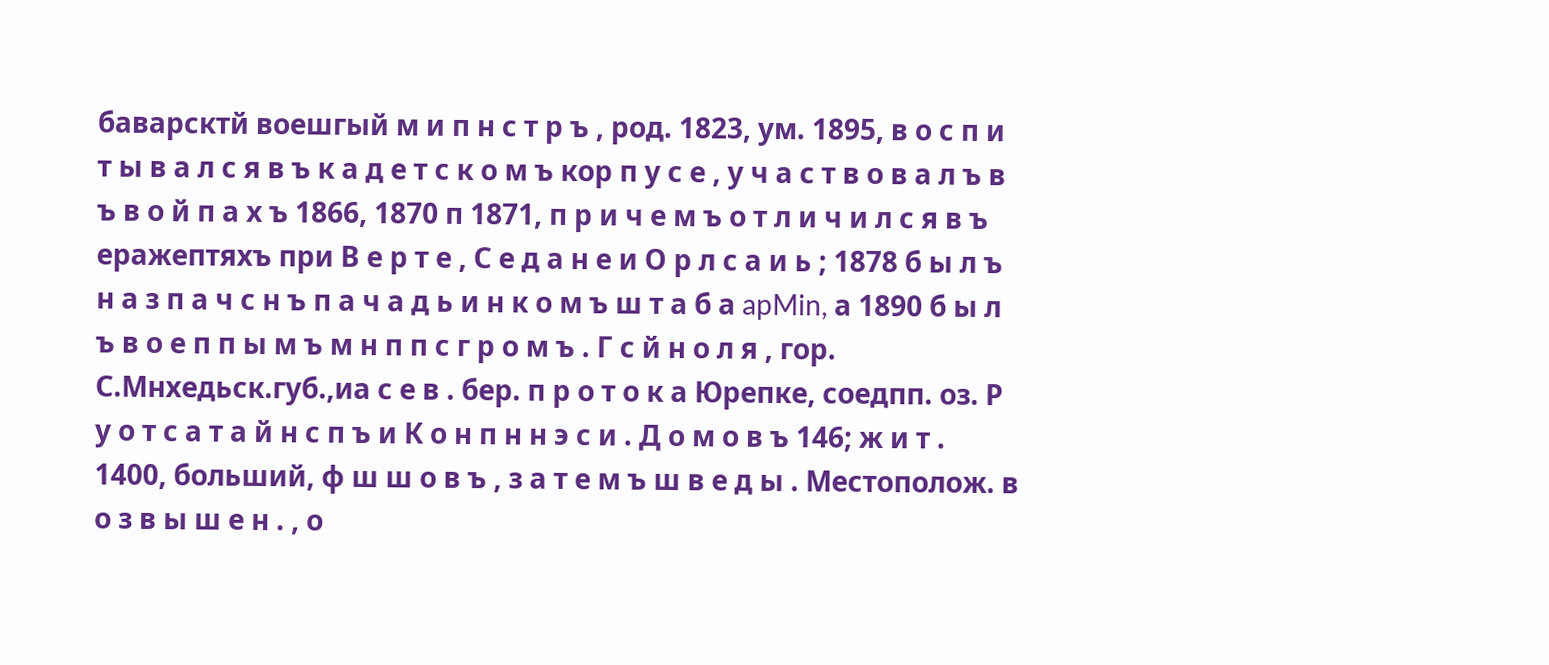баварсктй воешгый м и п н с т р ъ , род. 1823, ум. 1895, в о с п и т ы в а л с я в ъ к а д е т с к о м ъ кор п у с е , у ч а с т в о в а л ъ в ъ в о й п а х ъ 1866, 1870 п 1871, п р и ч е м ъ о т л и ч и л с я в ъ еражептяхъ при В е р т е , С е д а н е и О р л с а и ь ; 1878 б ы л ъ н а з п а ч с н ъ п а ч а д ь и н к о м ъ ш т а б а apMin, а 1890 б ы л ъ в о е п п ы м ъ м н п п с г р о м ъ . Г с й н о л я , гор. С.Мнхедьск.губ.,иа с е в . бер. п р о т о к а Юрепке, соедпп. оз. Р у о т с а т а й н с п ъ и К о н п н н э с и . Д о м о в ъ 146; ж и т . 1400, больший, ф ш ш о в ъ , з а т е м ъ ш в е д ы . Местополож. в о з в ы ш е н . , о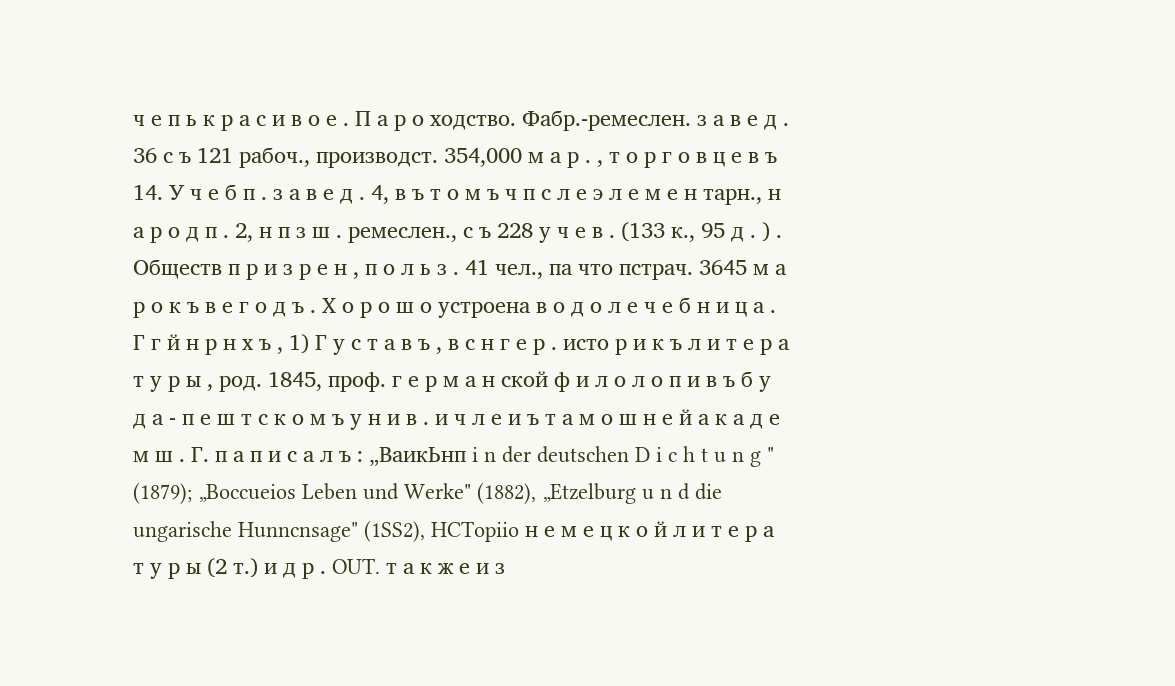ч е п ь к р а с и в о е . П а р о ходство. Фабр.-ремеслен. з а в е д . 36 с ъ 121 рабоч., производст. 354,000 м а р . , т о р г о в ц е в ъ 14. У ч е б п . з а в е д . 4, в ъ т о м ъ ч п с л е э л е м е н тарн., н а р о д п . 2, н п з ш . ремеслен., с ъ 228 у ч е в . (133 к., 95 д . ) . Обществ п р и з р е н , п о л ь з . 41 чел., па что пстрач. 3645 м а р о к ъ в е г о д ъ . Х о р о ш о устроена в о д о л е ч е б н и ц а . Г г й н р н х ъ , 1) Г у с т а в ъ , в с н г е р . исто р и к ъ л и т е р а т у р ы , род. 1845, проф. г е р м а н ской ф и л о л о п и в ъ б у д а - п е ш т с к о м ъ у н и в . и ч л е и ъ т а м о ш н е й а к а д е м ш . Г. п а п и с а л ъ : „ВаикЬнп i n der deutschen D i c h t u n g " (1879); „Boccueios Leben und Werke" (1882), „Etzelburg u n d die ungarische Hunncnsage" (1SS2), HCTopiio н е м е ц к о й л и т е р а т у р ы (2 т.) и д р . OUT. т а к ж е и з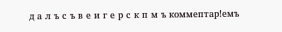д а л ъ с ъ в е и г е р с к п м ъ коммептар!емъ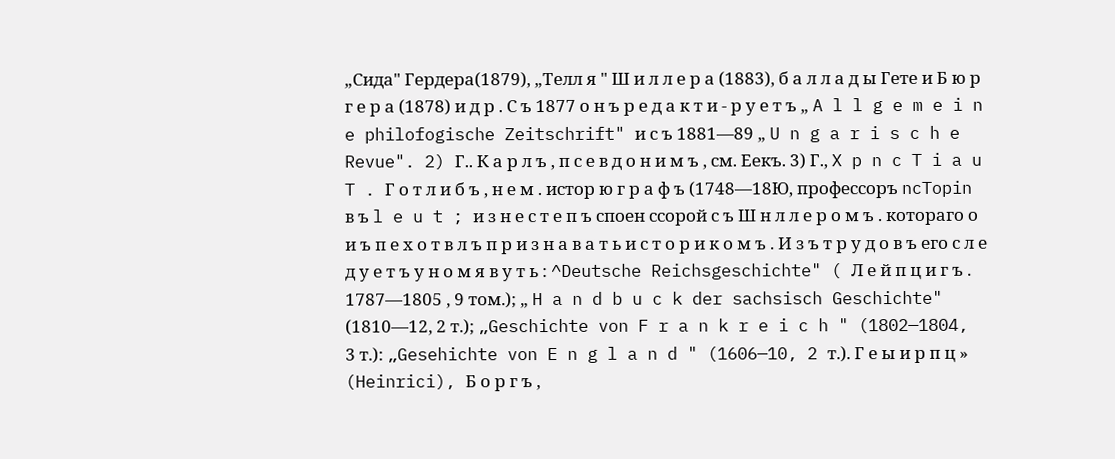„Сида" Гердера(1879), „Телл я " Ш и л л е р а (1883), б а л л а д ы Гете и Б ю р г е р а (1878) и д р . С ъ 1877 о н ъ р е д а к т и - р у е т ъ „ A l l g e m e i n e philofogische Zeitschrift" и с ъ 1881—89 „ U n g a r i s c h e Revue". 2) Г.. К а р л ъ , п с е в д о н и м ъ , см. Еекъ. 3) Г., X p n c T i a u T . Г о т л и б ъ , н е м . истор ю г р а ф ъ (1748—18Ю, профессоръ ncTopin в ъ l e u t ; и з н е с т е п ъ споен ссорой с ъ Ш н л л е р о м ъ . котораго о и ъ п е х о т в л ъ п р и з н а в а т ь и с т о р и к о м ъ . И з ъ т р у д о в ъ его с л е д у е т ъ у н о м я в у т ь : ^Deutsche Reichsgeschichte" ( Л е й п ц и г ъ . 1787—1805 , 9 том.); „ H a n d b u c k der sachsisch Geschichte" (1810—12, 2 т.); „Geschichte von F r a n k r e i c h " (1802—1804, 3 т.): „Gesehichte von E n g l a n d " (1606—10, 2 т.). Г е ы и р п ц » (Heinrici), Б о р г ъ ,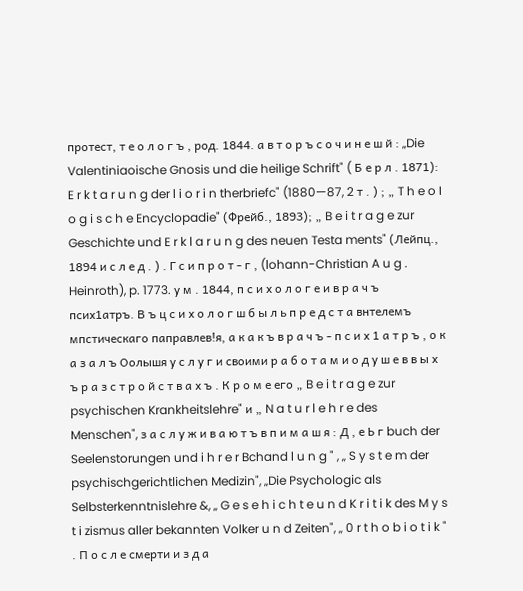протест, т е о л о г ъ , род. 1844. а в т о р ъ с о ч и н е ш й : „Die Valentiniaoische Gnosis und die heilige Schrift" ( Б е р л . 1871): E r k t a r u n g der l i o r i n therbriefc" (1880—87, 2 т . ) ; „ T h e o I o g i s c h e Encyclopadie" (Фрейб., 1893); „ B e i t r a g e zur Geschichte und E r k l a r u n g des neuen Testa ments" (Лейпц., 1894 и с л е д . ) . Г с и п р о т - г , (lohann-Christian A u g . Heinroth), p. 1773. у м . 1844, п с и х о л о г е и в р а ч ъ псих1атръ. В ъ ц с и х о л о г ш б ы л ь п р е д с т а внтелемъ мпстическаго паправлев!я, а к а к ъ в р а ч ъ - п с и х 1 а т р ъ , о к а з а л ъ Оолышя у с л у г и своими р а б о т а м и о д у ш е в в ы х ъ р а з с т р о й с т в а х ъ . К р о м е его „ B e i t r a g e zur psychischen Krankheitslehre" и „ N a t u r l e h r e des Menschen", з а с л у ж и в а ю т ъ в п и м а ш я : Д , е Ь г buch der Seelenstorungen und i h r e r Bchand l u n g " , „ S y s t e m der psychischgerichtlichen Medizin", „Die Psychologic als Selbsterkenntnislehre &, „ G e s e h i c h t e u n d K r i t i k des M y s t i zismus aller bekannten Volker u n d Zeiten", „ 0 r t h o b i o t i k " . П о с л е смерти и з д а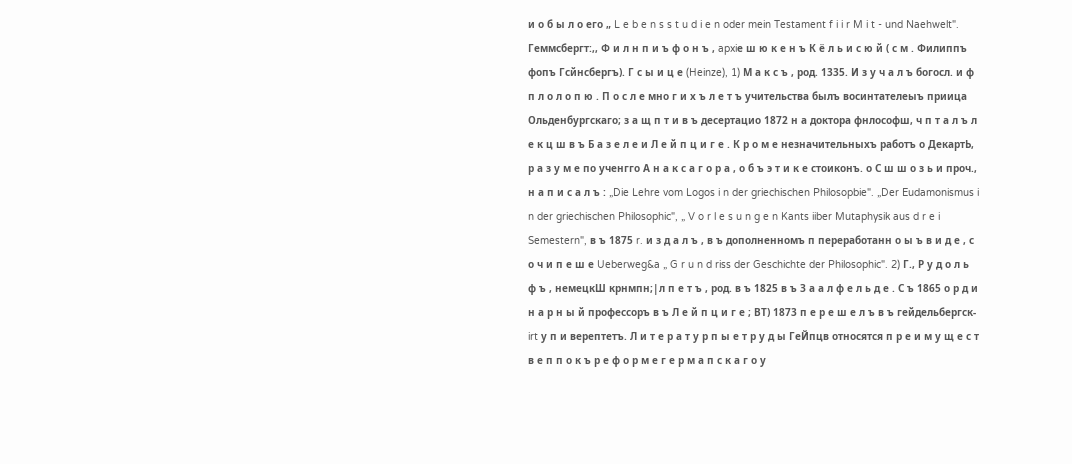и о б ы л о его „ L e b e n s s t u d i e n oder mein Testament f i i r M i t - und Naehwelt". Геммсбергт:,, Ф и л н п и ъ ф о н ъ , apxiе ш ю к е н ъ К ё л ь и с ю й ( с м . Филиппъ фопъ Гсйнсбергъ). Г с ы и ц е (Heinze), 1) М а к с ъ , род. 1335. И з у ч а л ъ богосл. и ф п л о л о п ю . П о с л е мно г и х ъ л е т ъ учительства былъ восинтателеыъ приица Ольденбургскаго; з а щ п т и в ъ десертацио 1872 н а доктора фнлософш, ч п т а л ъ л е к ц ш в ъ Б а з е л е и Л е й п ц и г е . К р о м е незначительныхъ работъ о ДекартЬ, р а з у м е по ученгго А н а к с а г о р а , о б ъ э т и к е стоиконъ. о С ш ш о з ь и проч., н а п и с а л ъ : „Die Lehre vom Logos i n der griechischen Philosopbie". „Der Eudamonismus i n der griechischen Philosophic", „ V o r l e s u n g e n Kants iiber Mutaphysik aus d r e i Semestern", в ъ 1875 r. и з д а л ъ , в ъ дополненномъ п переработанн о ы ъ в и д е , с о ч и п е ш е Ueberweg&a „ G r u n d riss der Geschichte der Philosophic". 2) Г., Р у д о л ь ф ъ , немецкШ крнмпн;|л п е т ъ , род. в ъ 1825 в ъ З а а л ф е л ь д е . С ъ 1865 о р д и н а р н ы й профессоръ в ъ Л е й п ц и г е ; ВТ) 1873 п е р е ш е л ъ в ъ гейдельбергск-irt у п и верептетъ. Л и т е р а т у р п ы е т р у д ы ГеЙпцв относятся п р е и м у щ е с т в е п п о к ъ р е ф о р м е г е р м а п с к а г о у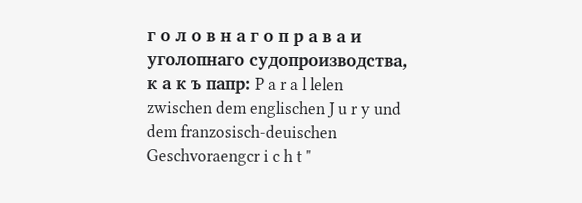г о л о в н а г о п р а в а и уголопнаго судопроизводства, к а к ъ папр: P a r a l lelen zwischen dem englischen J u r y und dem franzosisch-deuischen Geschvoraengcr i c h t "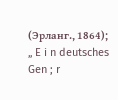(Эрланг., 1864); „ E i n deutsches Gen ; r